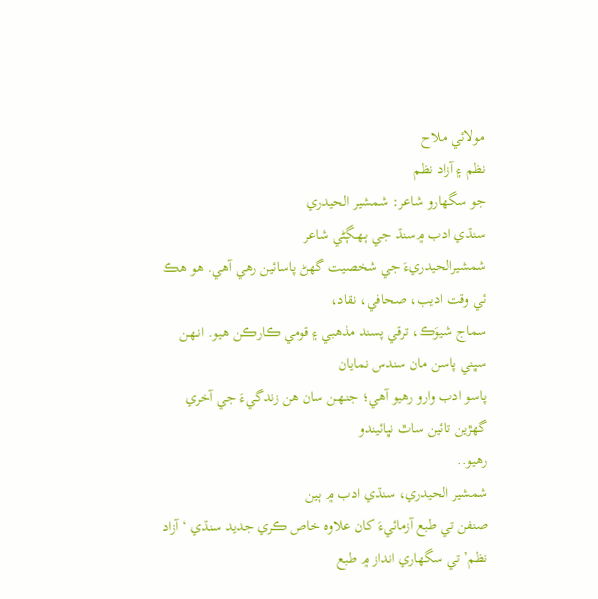مولائي ملاح
نظم ۽ آزاد نظم
جو سگھارو شاعر: شمشير الحيدري
سنڌي ادب ۾سنڌ جي ٻـهـڳڻي شاعر
شمشيرالحيدريءَ جي شخصيت گھڻ پاسائين رهي آهي. هو هڪ ئي وقت اديب، صحافي، نقاد،
سماج شيوَڪ، ترقي پسند مذهبي ۽ قومي ڪارڪن هيو. انـهـن سڀني پاسن مان سندس نمايان
پاسو ادب وارو رهيو آهي؛ جنـهـن سان هن زندگيءَ جي آخري گھڙين تائين ساٿ نڀائيندو
رهيو..
شمشير الحيدري، سنڌي ادب ۾ ٻين
صنفن تي طبع آزمائيءَ کان علاوه خاص ڪري جديد سنڌي ‘ آزاد نظم’ تي سگھاري انداز ۾ طبع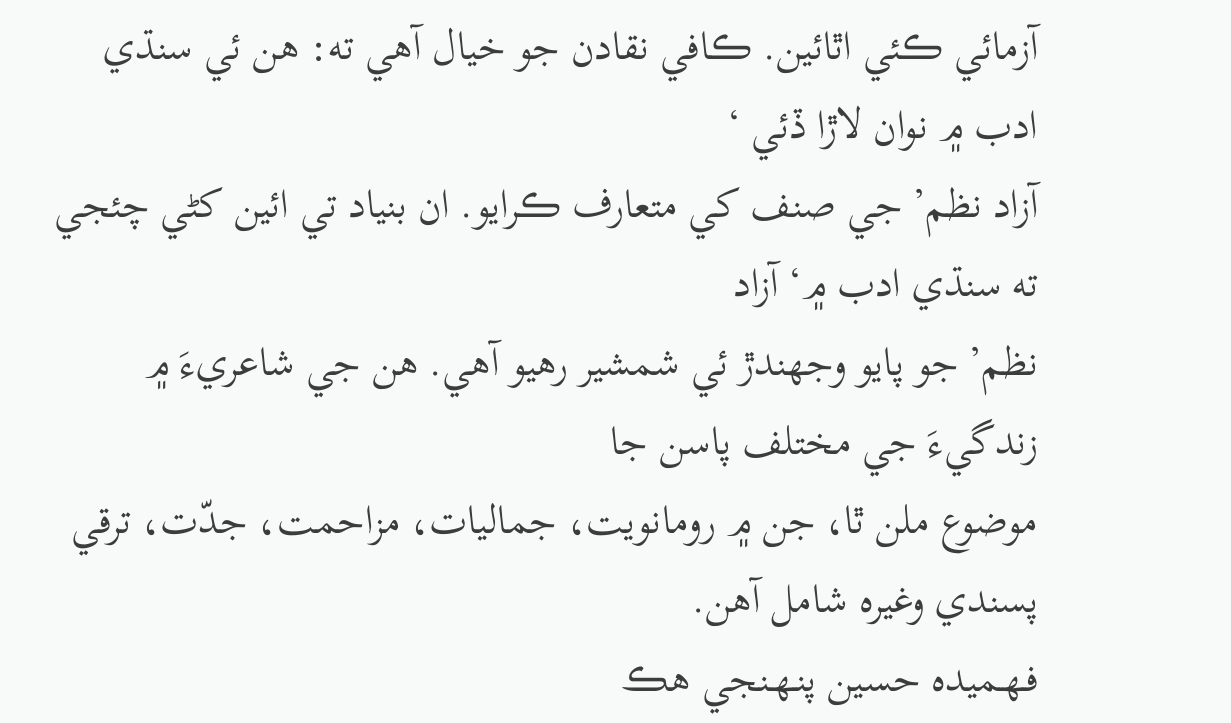آزمائي ڪئي اٿائين. ڪافي نقادن جو خيال آهي ته: هن ئي سنڌي ادب ۾ نوان لاڙا ڏئي ‘
آزاد نظم’ جي صنف کي متعارف ڪرايو. ان بنياد تي ائين کڻي چئجي ته سنڌي ادب ۾‘ آزاد
نظم’ جو پايو وجھندڙ ئي شمشير رهيو آهي. هن جي شاعريءَ ۾ زندگيءَ جي مختلف پاسن جا
موضوع ملن ٿا، جن ۾ رومانويت، جماليات، مزاحمت، جدّت، ترقي پسندي وغيره شامل آهن.
فـهـميده حسين پنـهـنجي هڪ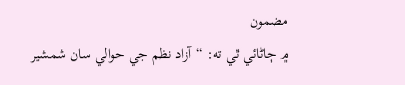مضمون
۾ ڄاڻائي ٿي ته: “آزاد نظم جي حوالي سان شمشير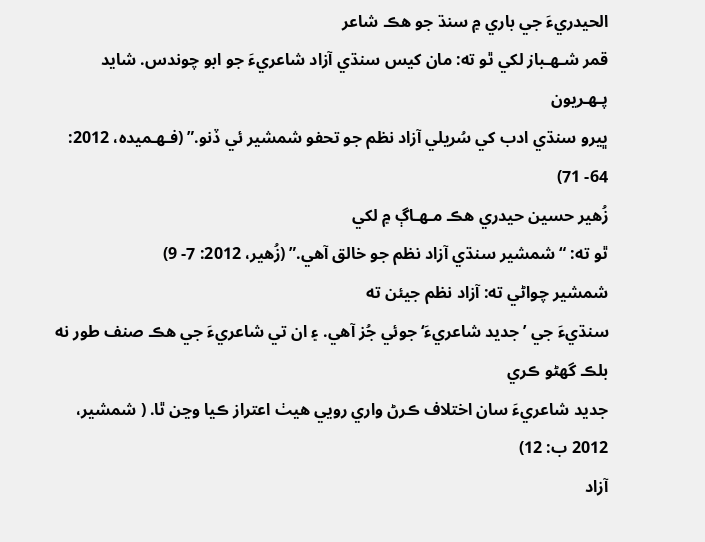الحيدريءَ جي باري ۾ سنڌ جو هڪ شاعر
قمر شـهـباز لکي ٿو ته: مان کيس سنڌي آزاد شاعريءَ جو ابو چوندس. شايد پـهـريون
ڀيرو سنڌي ادب کي سُريلي آزاد نظم جو تحفو شمشير ئي ڏنو.” (فـهـميده، 2012: 64- 71)
زُهير حسين حيدري هڪ مـهـاڳ ۾ لکي
ٿو ته: “شمشير سنڌي آزاد نظم جو خالق آهي.” (زُهير، 2012: 7- 9)
شمشير چواڻي ته: آزاد نظم جيئن ته
سنڌيءَ جي ’جديد شاعريءَ‘ جوئي جُز آهي. ۽ ان تي شاعريءَ جي هڪ صنف طور نه بلڪ گھڻو ڪري
جديد شاعريءَ سان اختلاف ڪرڻ واري رويي هيٺ اعتراز ڪيا وڃن ٿا. ( شمشير، 2012 ب: 12)
آزاد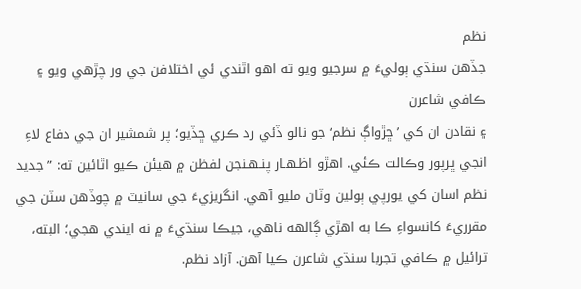نظم
جڏهن سنڌي ٻوليءَ ۾ سرجيو ويو ته اهو اٿندي ئي اختلافن جي ور چڙهي ويو ۽ ڪافي شاعرن
۽ نقادن ان کي ’ڇڙواڳ نظم‘ جو نالو ڏئي رد ڪري ڇڏيو؛ پر شمشير ان جي دفاع لاءِ
انجي ڀرپور وڪالت ڪئي. اهڙو اظـهـار پنـهـنجن لفظن ۾ هيئن ڪيو اٿائين ته: ”جديد
نظم اسان کي يورپي ٻولين وٽان مليو آهي. انگريزيءَ جي سانيٽ ۾ چوڏهن سٽن جي
مقرريءَ کانسواءِ ڪا به اهڙي ڳالهه ناهي، جيڪا سنڌيءَ ۾ نه ايندي هجي؛ البته،
ترائيل ۾ ڪافي تجربا سنڌي شاعرن ڪيا آهن. آزاد نظم.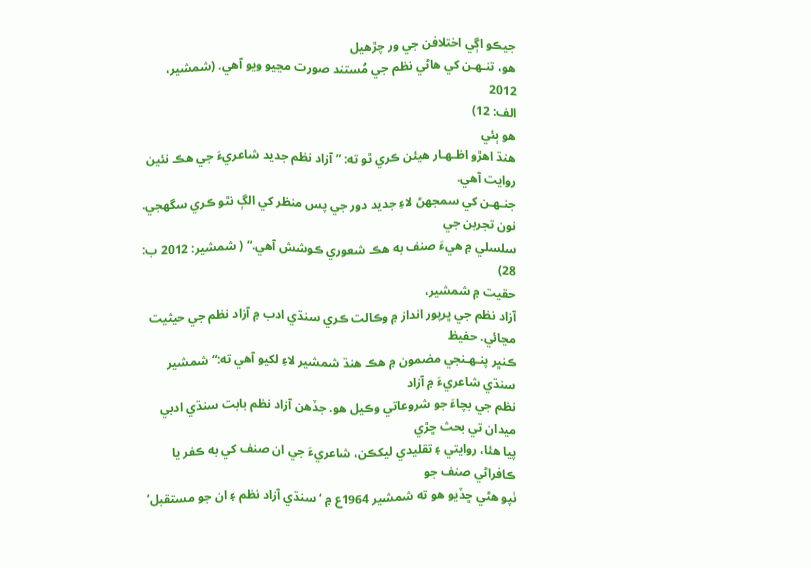جيڪو اڳي اختلافن جي ور چڙهيل
هو، تنـهـن کي هاڻي نظم جي مُستند صورت مڃيو ويو آهي. (شمشير، 2012
الف: 12)
هو ٻئي
هنڌ اهڙو اظـهـار هيئن ڪري ٿو ته: ” آزاد نظم جديد شاعريءَ جي هڪ نئين روايت آهي.
جنـهـن کي سمجھڻ لاءِ جديد دور جي پس منظر کي الڳ نٿو ڪري سگھجي. نون تجربن جي
سلسلي ۾ هيءَ صنف به هڪ شعوري ڪوشش آهي.“ ( شمشير: 2012 ب: 28)
حقيت ۾ شمشير،
آزاد نظم جي ڀرپور انداز ۾ وڪالت ڪري سنڌي ادب ۾ آزاد نظم جي حيثيت مڃائي. حفيظ
ڪنڀر پنـهـنجي مضمون ۾ هڪ هنڌ شمشير لاءِ لکيو آهي ته:“ شمشير سنڌي شاعريءَ ۾ آزاد
نظم جي بچاءَ جو شروعاتي وڪيل هو. جڏهن آزاد نظم بابت سنڌي ادبي ميدان تي بحث ڇڙي
پيا هئا، روايتي ۽ تقليدي ليکڪن، شاعريءَ جي ان صنف کي به ڪفر يا ڪافراڻي صنف جو
ٺپو هڻي ڇڏيو هو ته شمشير 1964ع ۾ ‘سنڌي آزاد نظم ۽ ان جو مستقبل’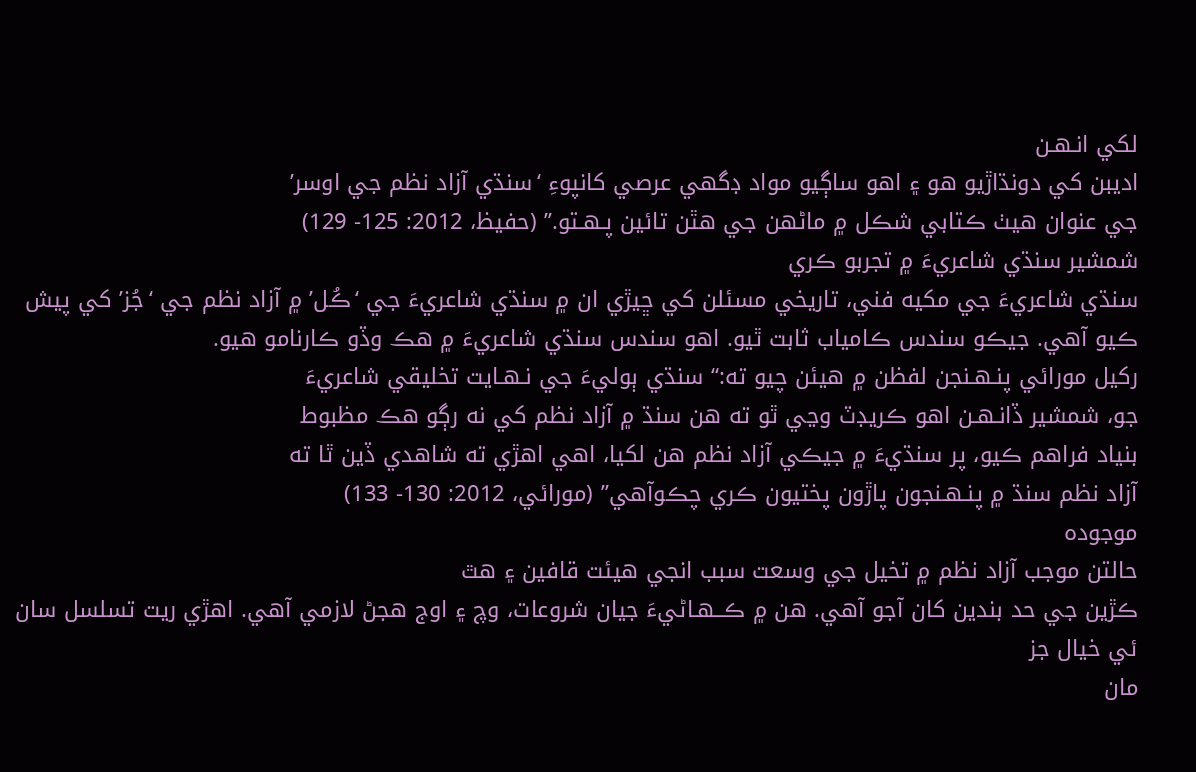لکي انـهـن
اديبن کي دونڌاڙيو هو ۽ اهو ساڳيو مواد ڊگھي عرصي کانپوءِ ‘سنڌي آزاد نظم جي اوسر’
جي عنوان هيٺ ڪتابي شڪل ۾ ماڻهن جي هٿن تائين پـهـتو.” (حفيظ، 2012: 125- 129)
شمشير سنڌي شاعريءَ ۾ تجربو ڪري
سنڌي شاعريءَ جي مکيه فني، تاريخي مسئلن کي ڇيڙي ان ۾ سنڌي شاعريءَ جي ‘ڪُل’ ۾ آزاد نظم جي ‘جُز’ کي پيش
ڪيو آهي. جيڪو سندس ڪامياب ثابت ٿيو. اهو سندس سنڌي شاعريءَ ۾ هڪ وڏو ڪارنامو هيو.
رکيل مورائي پنـهـنجن لفظن ۾ هيئن چيو ته:“ سنڌي ٻوليءَ جي نـهـايت تخليقي شاعريءَ
جو، شمشير ڏانـهـن اهو ڪريڊٽ وڃي ٿو ته هن سنڌ ۾ آزاد نظم کي نه رڳو هڪ مظبوط
بنياد فراهم ڪيو، پر سنڌيءَ ۾ جيڪي آزاد نظم هن لکيا، اهي اهڙي ته شاهدي ڏين ٿا ته
آزاد نظم سنڌ ۾ پنـهـنجون پاڙون پختيون ڪري چڪوآهي” (مورائي، 2012: 130- 133)
موجوده
حالتن موجب آزاد نظم ۾ تخيل جي وسعت سبب انجي هيئت قافين ۽ هٿ
ڪڙين جي حد بندين کان آجو آهي. هن ۾ ڪــهـاڻيءَ جيان شروعات، وچ ۽ اوج هجڻ لازمي آهي. اهڙي ريت تسلسل سان ئي خيال جز
مان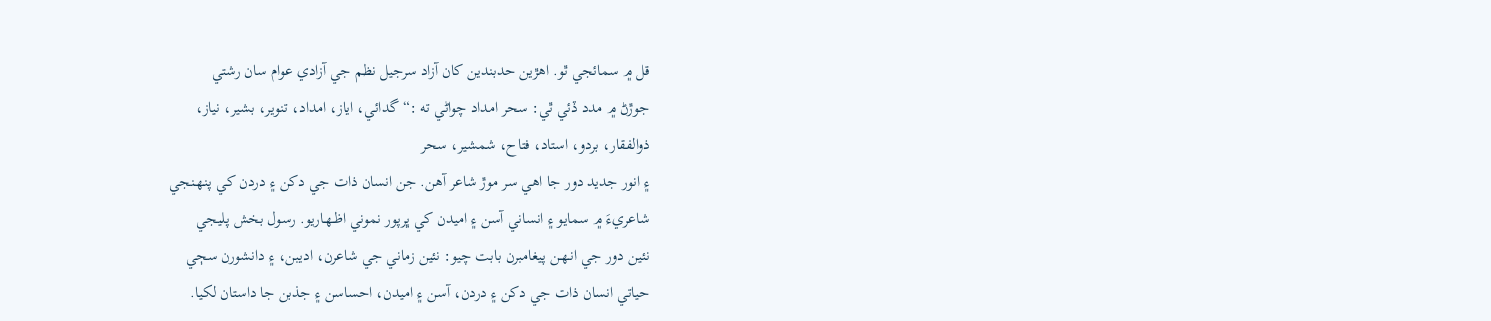قل ۾ سمائجي ٿو. اهڙين حدبندين کان آزاد سرجيل نظم جي آزادي عوام سان رشتي
جوڙڻ ۾ مدد ڏئي ٿي: سحر امداد چواڻي ته :“ گدائي، اياز، امداد، تنوير، بشير، نياز،
ذوالفقار، بردو، استاد، فتاح، شمشير، سحر
۽ انور جديد دور جا اهي سر موڙ شاعر آهن. جن انسان ذات جي دکن ۽ دردن کي پنـهـنجي
شاعريءَ ۾ سمايو ۽ انساني آسن ۽ اميدن کي ڀرپور نموني اظـهـاريو. رسول بخش پليجي
نئين دور جي انـهـن پيغامبرن بابت چيو: نئين زماني جي شاعرن، اديبن، ۽ دانشورن سڄي
حياتي انسان ذات جي دکن ۽ دردن، آسن ۽ اميدن، احساسن ۽ جذبن جا داستان لکيا.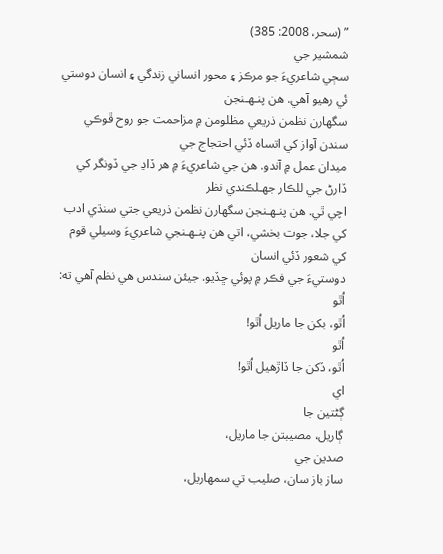” (سحر، 2008: 385)
شمشير جي
سڄي شاعريءَ جو مرڪز ۽ محور انساني زندگي ۽ انسان دوستي ئي رهيو آهي. هن پنـهـنجن
سگھارن نظمن ذريعي مظلومن ۾ مزاحمت جو روح ڦوڪي سندن آواز کي اتساه ڏئي احتجاج جي
ميدان عمل ۾ آندو. هن جي شاعريءَ ۾ هر ڏاڍ جي ڏونگر کي ڏارڻ جي للڪار جھـلڪندي نظر
اچي ٿي. هن پنـهـنجن سگھارن نظمن ذريعي جتي سنڌي ادب کي جلا، جوت بخشي، اتي هن پنـهـنجي شاعريءَ وسيلي قوم کي شعور ڏئي انسان
دوستيءَ جي فڪر ۾ پوئي ڇڏيو. جيئن سندس هي نظم آهي ته:
اُٿو
اُٿو، بکن جا ماريل اُٿو!
اُٿو
اُٿو، ڏکن جا ڏاڙهيل اُٿو!
اي
ڳڻتين جا
ڳاريل، مصيبتن جا ماريل،
صدين جي
ساز باز سان، صليب تي سمهاريل،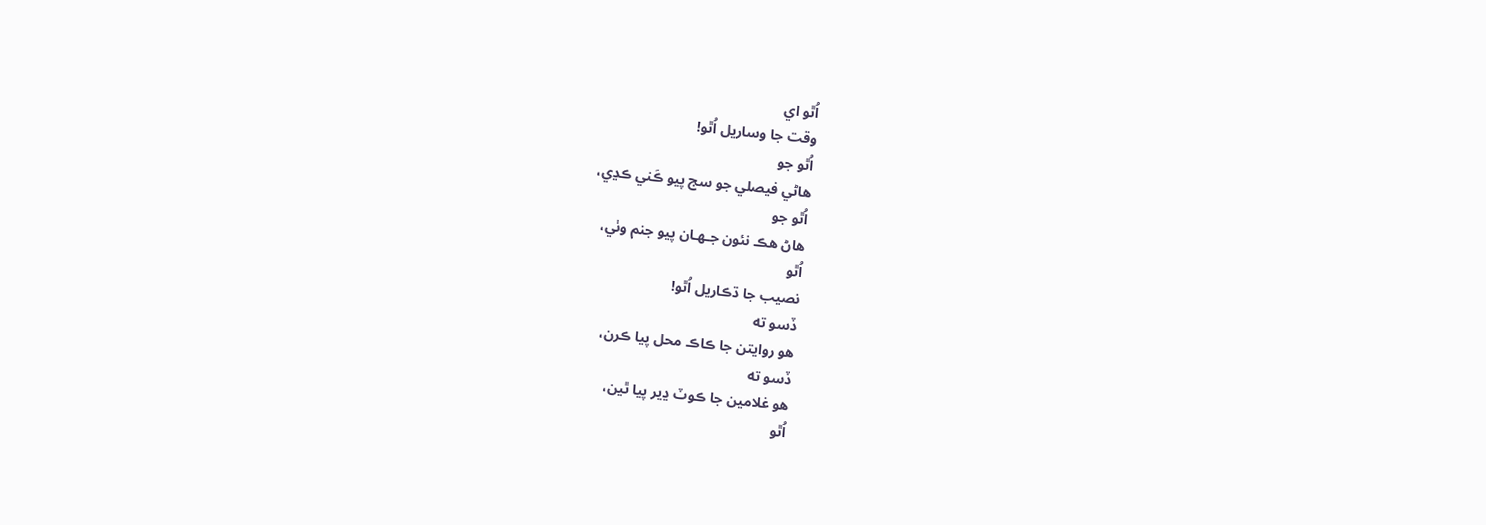اُٿو اي
وقت جا وساريل اُٿو!
اُٿو جو
هاڻي فيصلي جو سج پيو ڪَني ڪڍي،
اُٿو جو
هاڻ هڪ نئون جـهـان پيو جنم وٺي،
اُٿو
نصيب جا ڌڪاريل اُٿو!
ڏسو ته
هو روايتن جا ڪاڪ محل پيا ڪرن،
ڏسو ته
هو غلامين جا ڪوٽ ڍير پيا ٿين،
اُٿو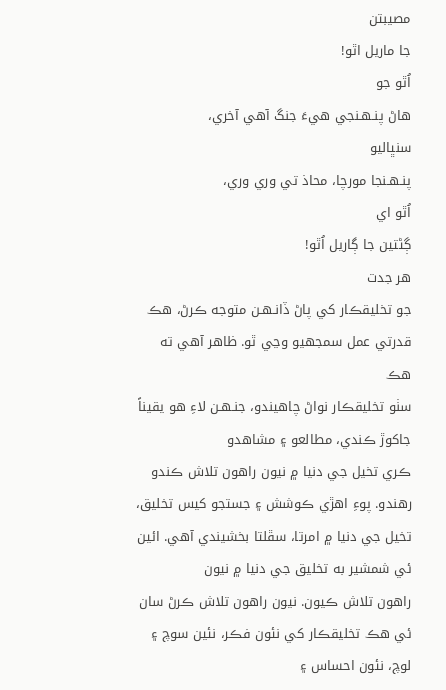مصيبتن
جا ماريل اٿو!
اُٿو جو
هاڻ پنـهـنجي هيءَ جنگ آهي آخري،
سنڀاليو
پنـهـنجا مورچا، محاذ تي وري وري،
اُٿو اي
ڳڻتين جا ڳاريل اُٿو!
هر جدت
جو تخليقڪار کي پاڻ ڏانـهـن متوجه ڪرڻ، هڪ قدرتي عمل سمجھيو وڃي ٿو. ظاهر آهي ته هڪ
سٺو تخليقڪار نواڻ چاهيندو، جنـهـن لاءِ هو يقيناً جاکوڙ ڪندي، مطالعو ۽ مشاهدو
ڪري تخيل جي دنيا ۾ نيون راهون تلاش ڪندو رهندو. پوءِ اهڙي ڪوشش ۽ جستجو کيس تخليق،
تخيل جي دنيا ۾ امرتا، سڦلتا بخشيندي آهي. ائين ئي شمشير به تخليق جي دنيا ۾ نيون
راهون تلاش ڪيون. نيون راهون تلاش ڪرڻ سان ئي هڪ تخليقڪار کي نئون فڪر، نئين سوچ ۽
لوچ، نئون احساس ۽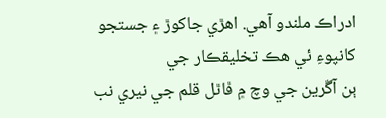ادراڪ ملندو آهي. اهڙي جاکوڙ ۽ جستجو کانپوءِ ئي هڪ تخليقڪار جي
ٻن آڱرين جي وچ ۾ ڦاٿل قلم جي نيري نب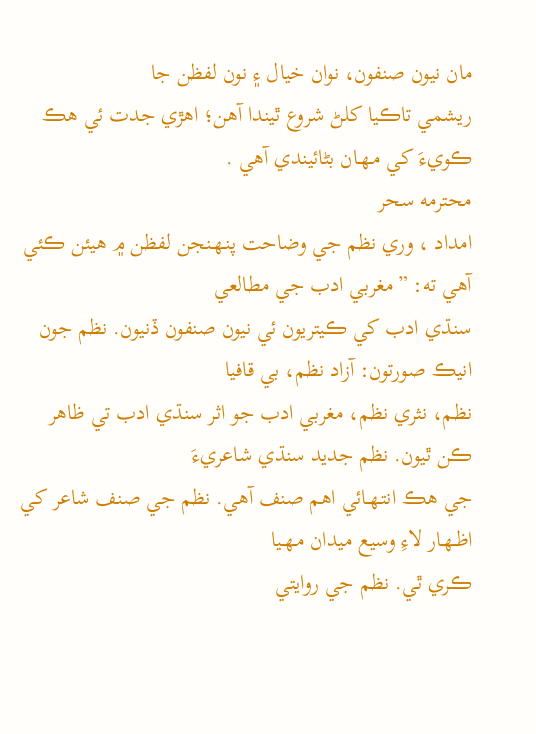مان نيون صنفون، نوان خيال ۽ نون لفظن جا
ريشمي تاڪيا کلڻ شروع ٿيندا آهن؛ اهڙي جدت ئي هڪ ڪويءَ کي مـهـان بڻائيندي آهي .
محترمه سحر
امداد ، وري نظم جي وضاحت پنـهـنجن لفظن ۾ هيئن ڪئي آهي ته: ”مغربي ادب جي مطالعي
سنڌي ادب کي ڪيتريون ئي نيون صنفون ڏنيون. نظم جون انيڪ صورتون: آزاد نظم، بي قافيا
نظم، نثري نظم، مغربي ادب جو اثر سنڌي ادب تي ظاهر ڪن ٿيون. نظم جديد سنڌي شاعريءَ
جي هڪ انتـهـائي اهم صنف آهي. نظم جي صنف شاعر کي اظـهـار لاءِ وسيع ميدان مـهـيا
ڪري ٿي. نظم جي روايتي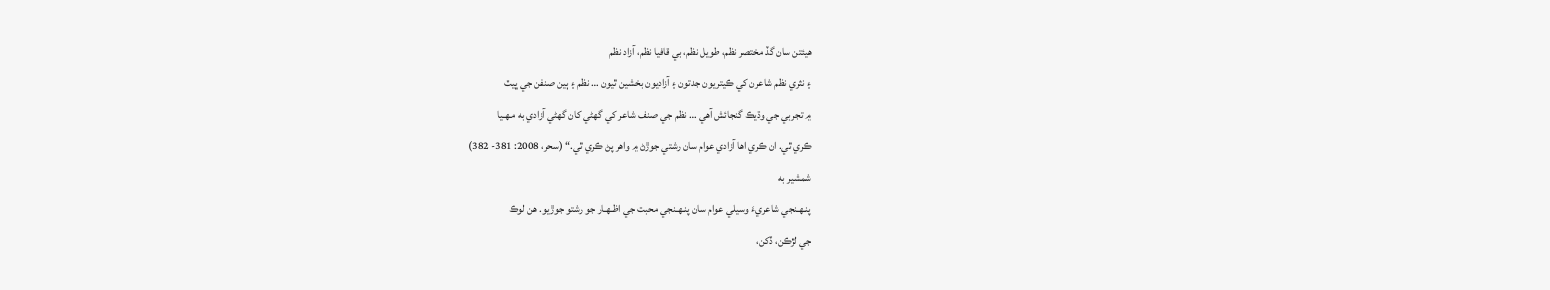هيئتن سان گڏ مختصر نظم، طويل نظم، بي قافيا نظم، آزاد نظم
۽ نثري نظم شاعرن کي ڪيتريون جدتون ۽ آزاديون بخشين ٿيون … نظم ۽ ٻين صنفن جي ڀيٽ
۾ تجربي جي وڌيڪ گنجائش آهي … نظم جي صنف شاعر کي گھڻي کان گھڻي آزادي به مـهـيا
ڪري ٿي. ان ڪري اها آزادي عوام سان رشتي جوڙڻ ۾ واهر پڻ ڪري ٿي.“ (سحر، 2008: 381- 382)
شمشير به
پنـهـنجي شاعريءَ وسيلي عوام سان پنـهـنجي محبت جي اظـهـار جو رشتو جوڙيو. هن لوڪ
جي لڙڪن، ڏکن،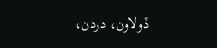ڏولاون، دردن،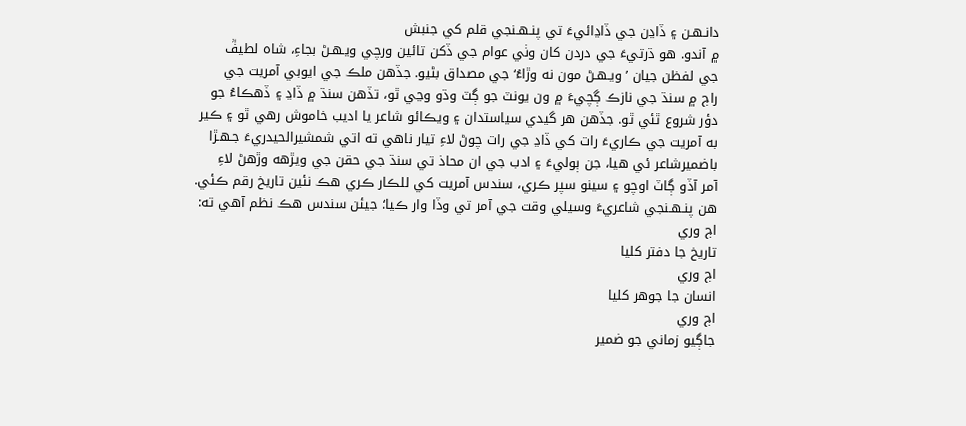دانـهـن ۽ ڏاڍن جي ڏاڍائيءَ تي پنـهـنجي قلم کي جنبش
۾ آندو. هو ڌرتيءَ جي دردن کان وٺي عوام جي ڏکن تائين ورچي ويـهـڻ بجاءِ، شاه لطيفؒ
جي لفظن جيان ’ويـهـڻ مون نه وڙاءُ‘ جي مصداق بڻيو. جڏهن ملڪ جي ايوبي آمريت جي
راڄ ۾ سنڌ جي نازڪ ڳچيءَ ۾ ون يونٽ جو ڳٽ وڌو وڃي ٿو، تڏهن سنڌ ۾ ڏاڍ ۽ ڏهڪاءُ جو
دؤر شروع ٿئي ٿو. جڏهن هر گيدي سياستدان ۽ ويڪائو شاعر يا اديب خاموش رهي ٿو ۽ ڪير
به آمريت جي ڪاريءَ رات کي ڏاڍ جي رات چوڻ لاءِ تيار ناهي ته اتي شمشيرالحيدريءَ جـهـڙا
باضميرشاعر ئي هيا، جن ٻوليءَ ۽ ادب جي ان محاذ تي سنڌ جي حقن جي ويڙهه وڙهڻ لاءِ
آمر آڏو ڳاٽ اوچو ۽ سينو سپر ڪري، سندس آمريت کي للڪار ڪري هڪ نئين تاريخ رقم ڪئي.
هن پنـهـنجي شاعريءَ وسيلي وقت جي آمر تي وڏا وار ڪيا؛ جيئن سندس هڪ نظم آهي ته:
اڄ وري
تاريخ جا دفتر کليا
اڄ وري
انسان جا جوهر کليا
اڄ وري
جاڳيو زماني جو ضمير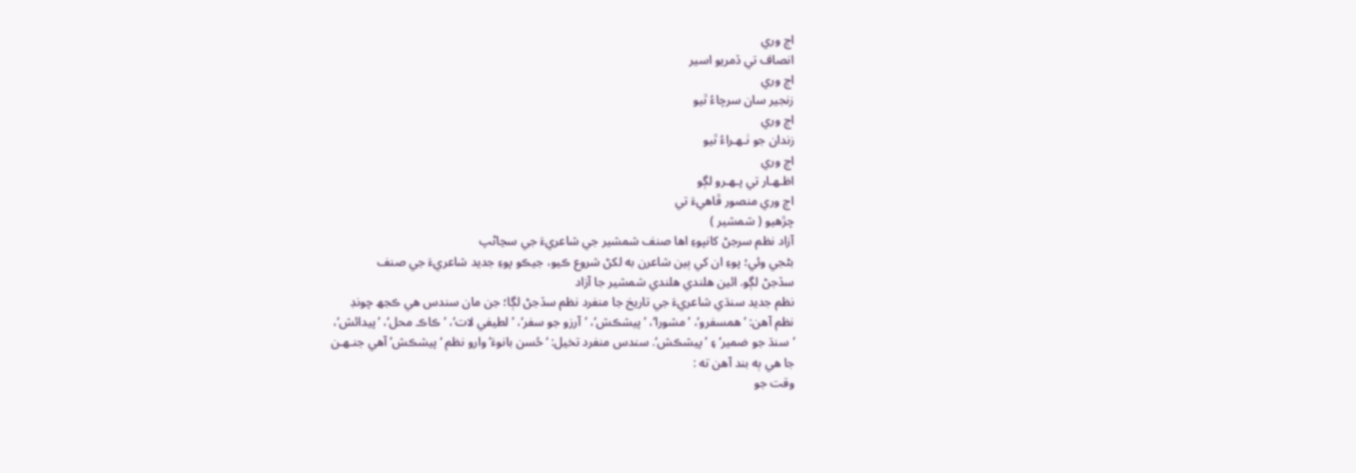اڄ وري
انصاف تي ڏمريو اسير
اڄ وري
زنجير سان سرچاءُ ٿيو
اڄ وري
زندان جو ٺـهـراءُ ٿيو
اڄ وري
اظـهـار تي پـهـرو لڳو
اڄ وري منصور ڦاهيءَ تي
چڙهيو ( شمشير )
آزاد نظم سرجڻ کانپوءِ اها صنف شمشير جي شاعريءَ جي سڃاڻپ
بڻجي وئي؛ پوءِ ان کي ٻين شاعرن به لکڻ شروع ڪيو، جيڪو پوءِ جديد شاعريءَ جي صنف
سڏجڻ لڳو. ائين هلندي هلندي شمشير جا آزاد
نظم جديد سنڌي شاعريءَ جي تاريخ جا منفرد نظم سڏجڻ لڳا؛ جن مان سندس هي ڪجھ چونڊ
نظم آهن: ’همسفرو‘، ’مشورا‘، ’پيشڪش‘، ’آرزو جو سفر‘، ’لطيفي لات‘، ’ڪاڪ محل‘، ’پيدائش‘،
’سنڌ جو ضمير‘ ۽ ’پيشڪش‘. سندس منفرد تخيل: ‘حُسن بانوءَ’ وارو نظم ‘پيشڪش’ آهي جنـهـن
جا هي ٻه بند آهن ته :
وقت جو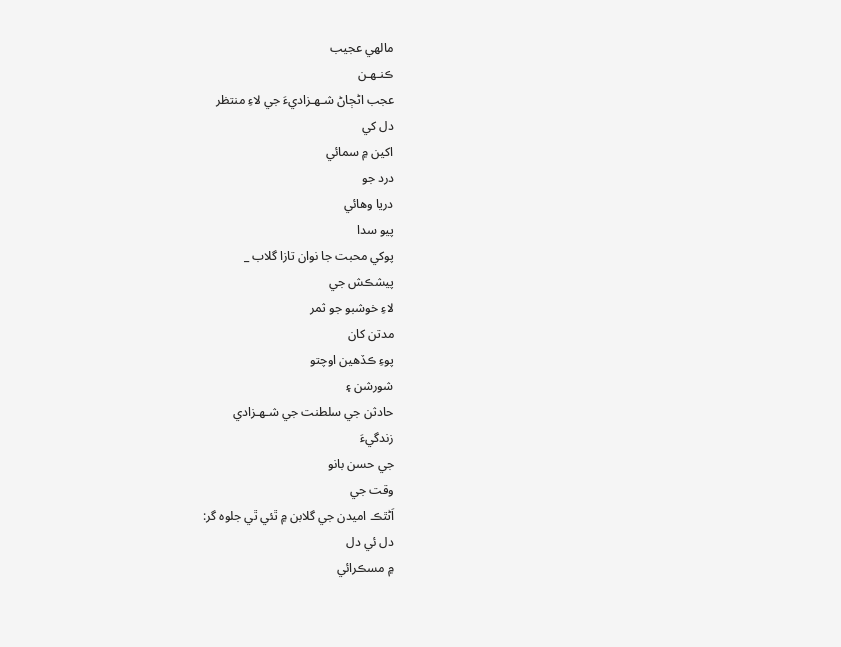مالهي عجيب
ڪنـهـن
عجب اڻڄاڻ شـهـزاديءَ جي لاءِ منتظر
دل کي
اکين ۾ سمائي
درد جو
دريا وهائي
پيو سدا
پوکي محبت جا نوان تازا گلاب _
پيشڪش جي
لاءِ خوشبو جو ثمر
مدتن کان
پوءِ ڪڏهين اوچتو
شورشن ۽
حادثن جي سلطنت جي شـهـزادي
زندگيءَ
جي حسن بانو
وقت جي
اَڻٿڪ اميدن جي گلابن ۾ ٿئي ٿي جلوه گر:
دل ئي دل
۾ مسڪرائي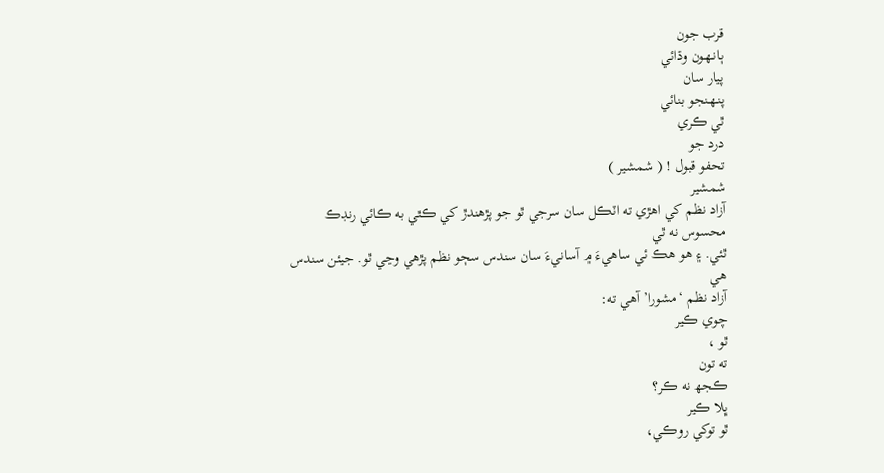قرب جون
ٻانـهـون وڌائي
پيار سان
پنـهـنجو بنائي
ٿي ڪري
درد جو
تحفو قبول ! ( شمشير )
شمشير
آزاد نظم کي اهڙي ته اٽڪل سان سرجي ٿو جو پڙهندڙ کي ڪٿي به ڪائي رنڊڪ محسوس نه ٿي
ٿئي. ۽ هو هڪ ئي ساهيءَ ۾ آسانيءَ سان سندس سڄو نظم پڙهي وڃي ٿو. جيئن سندس هي
آزاد نظم ‘مشورا’ آهي ته:
چوي ڪير
ٿو ،
ته تون
ڪجھ نه ڪر؟
ڀلا ڪير
ٿو توکي روڪي،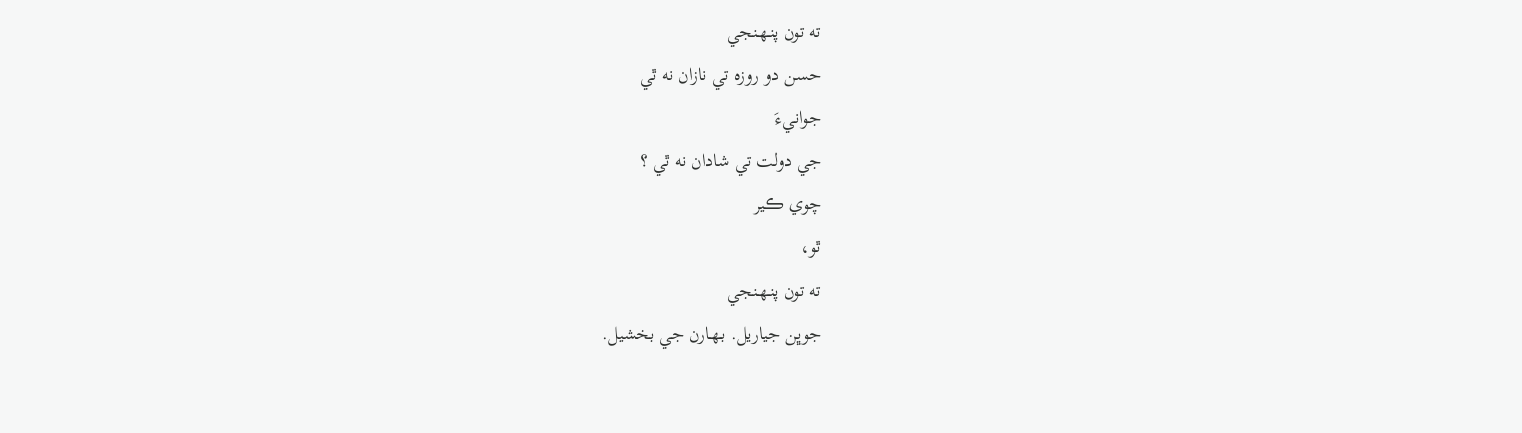ته تون پنـهـنجي
حسن دو روزه تي نازان نه ٿي
جوانيءَ
جي دولت تي شادان نه ٿي ؟
چوي ڪير
ٿو،
ته تون پنـهـنجي
جوڀن جياريل. بـهـارن جي بخشيل.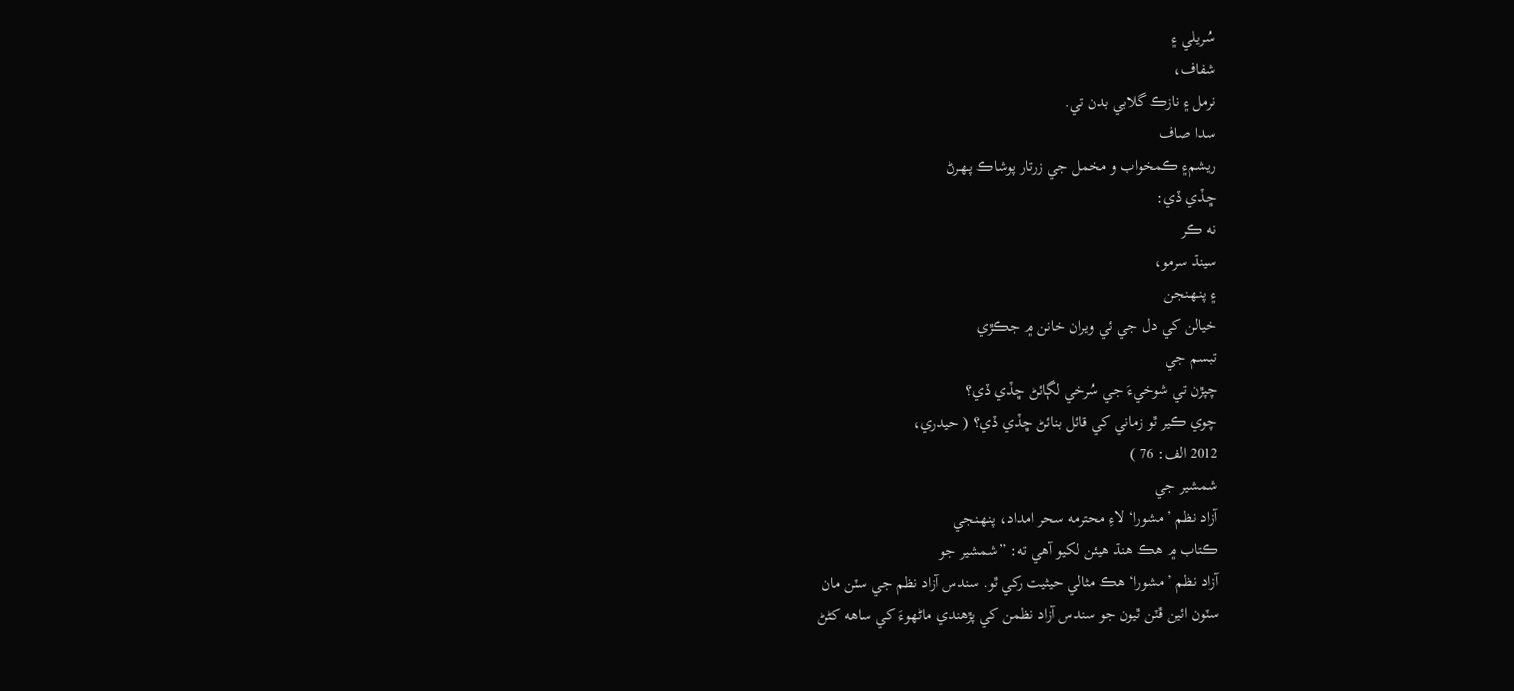سُريلي ۽
شفاف،
نرمل ۽ نازڪ گلابي بدن تي.
سدا صاف
ريشم۽ ڪمخواب و مخمل جي زرتار پوشاڪ پـهـرڻ
ڇڏي ڏي:
نه ڪر
سينڌ سرمو،
۽ پنـهـنجن
خيالن کي دل جي ئي ويران خانن ۾ جڪڙي
تبسم جي
چپڙن تي شوخيءَ جي سُرخي لڳائڻ ڇڏي ڏي؟
چوي ڪير ٿو زماني کي قائل بنائڻ ڇڏي ڏي؟ ( حيدري،
2012 الف: 76 )
شمشير جي
آزاد نظم ’مشورا‘ لاءِ محترمه سحر امداد، پنـهـنجي
ڪتاب ۾ هڪ هنڌ هيئن لکيو آهي ته: ”شمشير جو
آزاد نظم ’مشورا‘ هڪ مثالي حيثيت رکي ٿو. سندس آزاد نظم جي سٽن مان
سٽون ائين ڦٽن ٿيون جو سندس آزاد نظمن کي پڙهندي ماڻهوءَ کي ساهه کڻڻ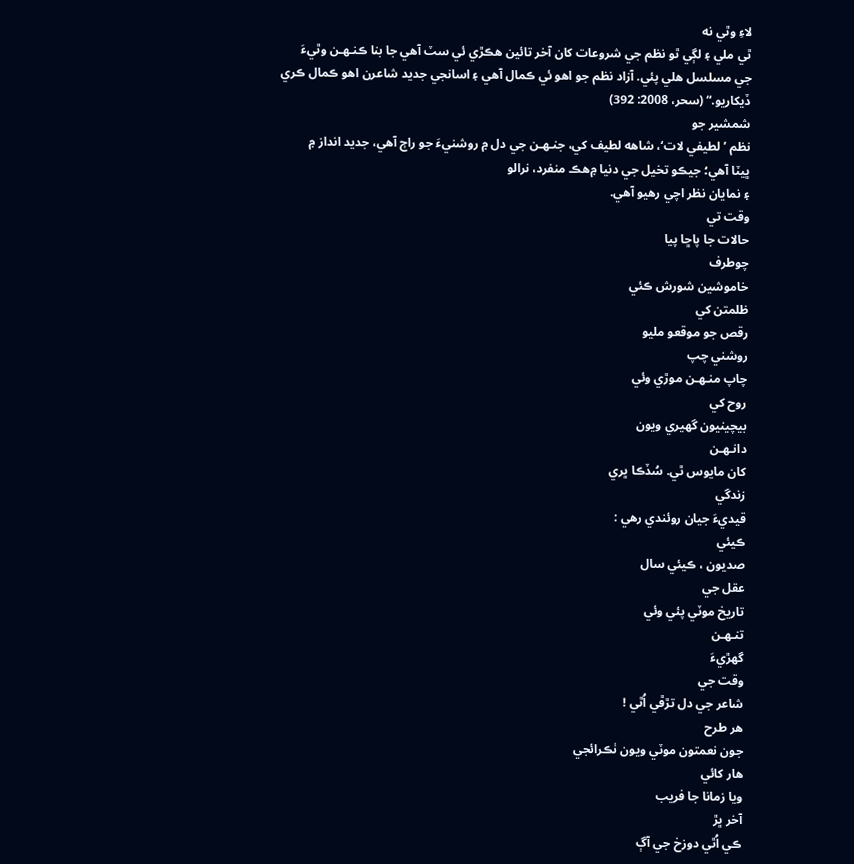لاءِ وٿي نه
ٿي ملي ۽ لڳي ٿو نظم جي شروعات کان آخر تائين هڪڙي ئي سٽ آهي جا بنا ڪنـهـن وٿيءَ
جي مسلسل هلي پئي. آزاد نظم جو اهو ئي ڪمال آهي ۽ اسانجي جديد شاعرن اهو ڪمال ڪري
ڏيکاريو.“ (سحر، 2008: 392)
شمشير جو
نظم ’لطيفي لات‘، شاهه لطيف کي، جنـهـن جي دل ۾ روشنيءَ جو راڄ آهي، جديد انداز ۾
ڀيٽا آهي؛ جيڪو تخيل جي دنيا ۾هڪ منفرد، نرالو
۽ نمايان نظر اچي رهيو آهي.
وقت تي
حالات جا پاڇا پيا
چوطرف
خاموشين شورش ڪئي
ظلمتن کي
رقص جو موقعو مليو
روشني چپ
چاپ منـهـن موڙي وئي
روح کي
بيچينيون گھيري ويون
دانـهـن
کان مايوس ٿي. سُڏڪا ڀري
زندگي
قيديءَ جيان روئندي رهي :
ڪيئي
صديون ، ڪيئي سال
عقل جي
تاريخ موٽي پئي وئي
تنـهـن
گھڙيءَ
وقت جي
شاعر جي دل تڙڦي اُٿي !
هر طرح
جون نعمتون موٽي ويون ٺڪرائجي
هار کائي
ويا زمانا جا فريب
آخر ڀڙ
ڪي اُٿي دوزخ جي آڳ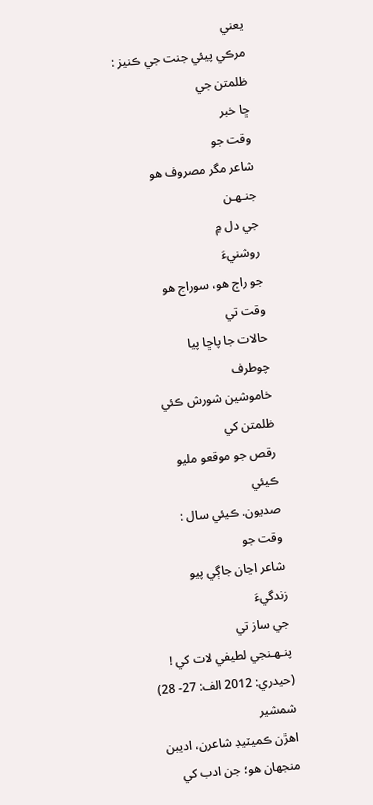يعني
مرڪي پيئي جنت جي ڪنيز :
ظلمتن جي
ڇا خبر
وقت جو
شاعر مگر مصروف هو
جنـهـن
جي دل ۾
روشنيءَ
جو راڄ هو، سوراج هو
وقت تي
حالات جا پاڇا پيا
چوطرف
خاموشين شورش ڪئي
ظلمتن کي
رقص جو موقعو مليو
ڪيئي
صديون. ڪيئي سال :
وقت جو
شاعر اڃان جاڳي پيو
زندگيءَ
جي ساز تي
پنـهـنجي لطيفي لات کي ! (حيدري: 2012 الف: 27- 28)
شمشير
اهڙن ڪميٽيڊ شاعرن، اديبن منجھان هو؛ جن ادب کي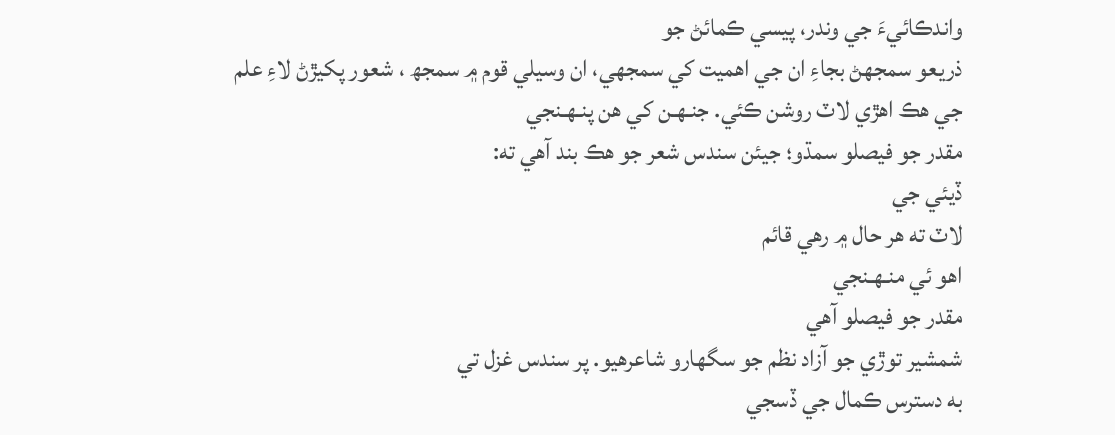واندڪائيءَ جي وندر، پيسي ڪمائڻ جو
ذريعو سمجھڻ بجاءِ ان جي اهميت کي سمجھي، ان وسيلي قوم ۾ سمجھ ، شعور پکيڙڻ لاءِ علم
جي هڪ اهڙي لاٽ روشن ڪئي. جنـهـن کي هن پنـهـنجي
مقدر جو فيصلو سمڌو؛ جيئن سندس شعر جو هڪ بند آهي ته:
ڏيئي جي
لاٽ ته هر حال ۾ رهي قائم
اهو ئي منـهـنجي
مقدر جو فيصلو آهي
شمشير توڙي جو آزاد نظم جو سگھارو شاعرهيو. پر سندس غزل تي
به دسترس ڪمال جي ڏسجي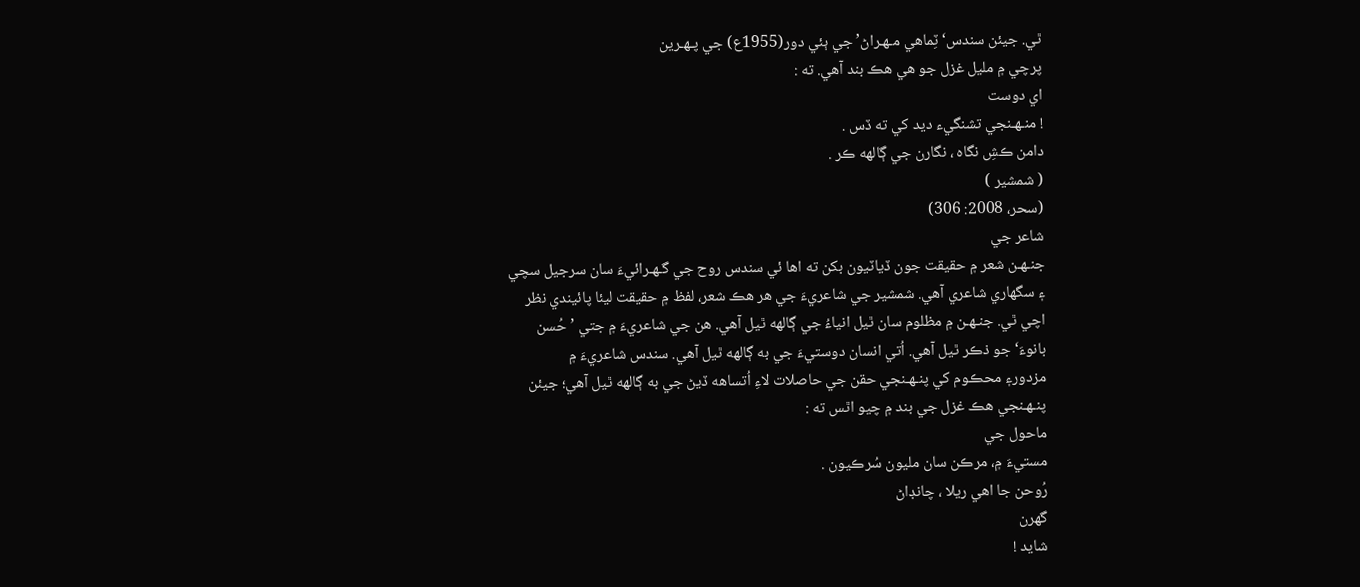ٿي. جيئن سندس‘ٽِماهي مـهـراڻ’ جي ٻئي دور(1955ع) جي پـهـرين
پرچي ۾ مليل غزل جو هي هڪ بند آهي. ته :
اي دوست
! منـهـنجي تشنگيء ديد کي ته ڏس .
دامن ڪشِ نگاه ، نگارن جي ڳالهه ڪر .
( شمشير )
(سحر، 2008: 306)
شاعر جي
جنـهـن شعر ۾ حقيقت جون ڏياٽيون بکن ته اها ئي سندس روح جي گـهـرائيءَ سان سرجيل سچي
۽ سگھاري شاعري آهي. شمشير جي شاعريءَ جي هر هڪ شعر، لفظ ۾ حقيقت ليئا پائيندي نظر
اچي ٿي. جنـهـن ۾ مظلوم سان ٿيل انياءُ جي ڳالهه ٿيل آهي. هن جي شاعريءَ ۾ جتي ’حُسن
بانوءَ‘ جو ذڪر ٿيل آهي. اُتي انسان دوستيءَ جي به ڳالهه ٿيل آهي. سندس شاعريءَ ۾
مزدور۽ محڪوم کي پنـهـنجي حقن جي حاصلات لاءِ اُتساهه ڏيڻ جي به ڳالهه ٿيل آهي؛ جيئن
پنـهـنجي هڪ غزل جي بند ۾ چيو اٿس ته :
ماحول جي
مستيءَ ۾، مرڪن سان مليون سُرڪيون .
رُوحن جا اهي ريلا ، چانڊاڻ
گھرن
شايد !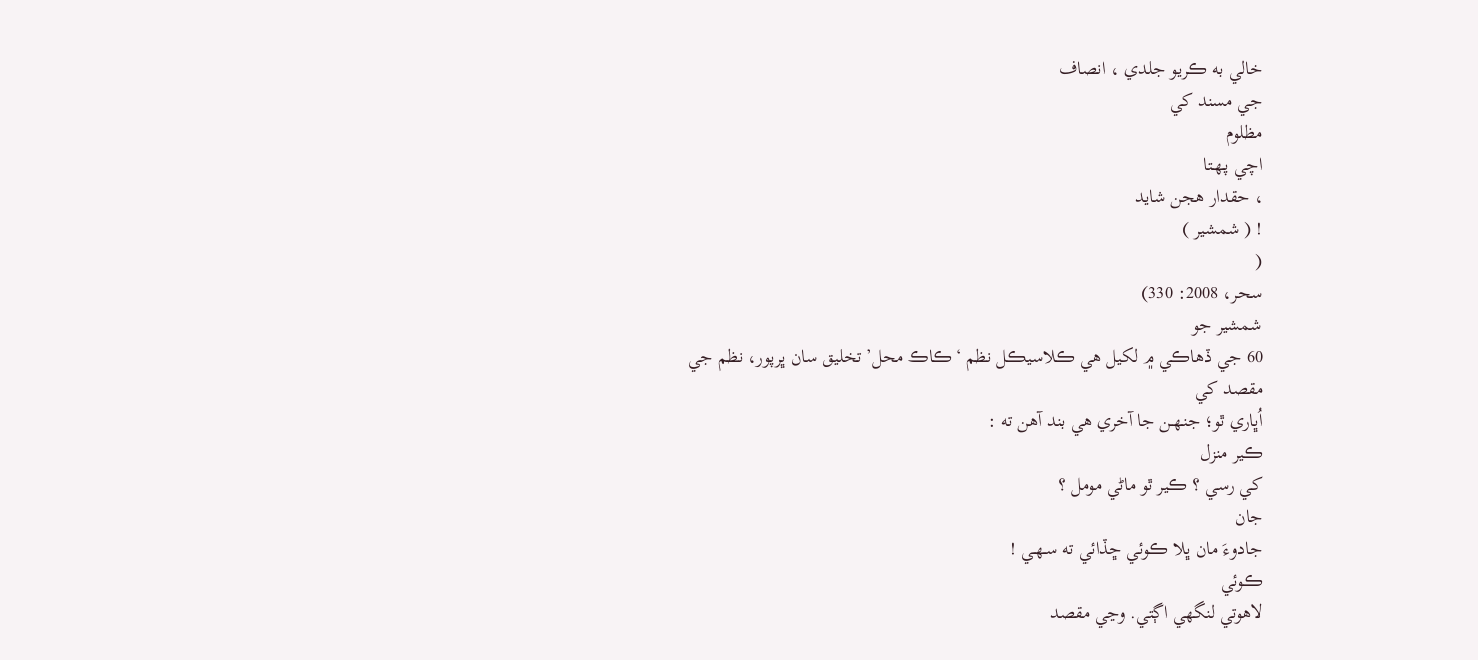خالي به ڪريو جلدي ، انصاف
جي مسند کي
مظلوم
اچي پـهـتا
، حقدار هجن شايد
! ( شمشير )
(
سحر، 2008: 330)
شمشير جو
60 جي ڏهاڪي ۾ لکيل هي ڪلاسيڪل نظم ‘ڪاڪ محل’ تخليق سان ڀرپور، نظم جي مقصد کي
اُڀاري ٿو؛ جنـهـن جا آخري هي بند آهن ته :
ڪير منزل
کي رسي ؟ ڪير ٿو ماڻي مومل ؟
جان
جادوءَ مان ڀلا ڪوئي ڇڏائي ته سـهـي !
ڪوئي
لاهوتي لنگھي اڳتي. وڃي مقصد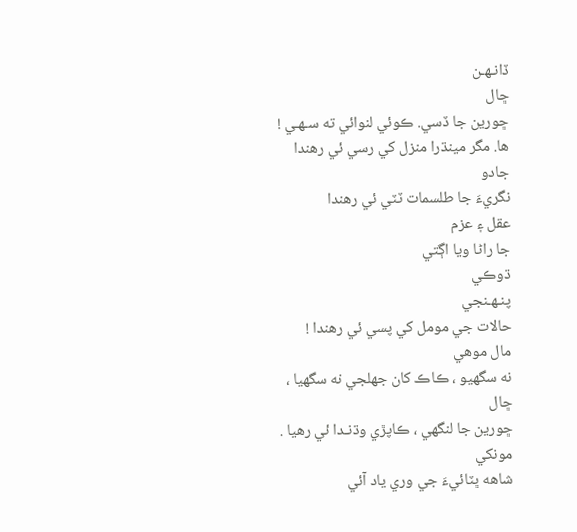ڏانـهـن
ڇال
ڇورين جا ڏسي. ڪوئي لنوائي ته سـهـي !
ها. مگر مينڌرا منزل کي رسي ئي رهندا
جادو
نگريءَ جا طلسمات ٽٽي ئي رهندا
عقل ۽ عزم
جا راڻا ويا اڳتي
ڌوڪي
پنـهـنجي
حالات جي مومل کي پسي ئي رهندا !
مال موهي
نه سگھيو ، ڪاڪ کان جھلجي نه سگھيا ،
ڇال
ڇورين جا لنگھي ، ڪاپڙي وڌنـدا ئي رهيا .
مونکي
شاهه ڀٽائيءَ جي وري ياد آئي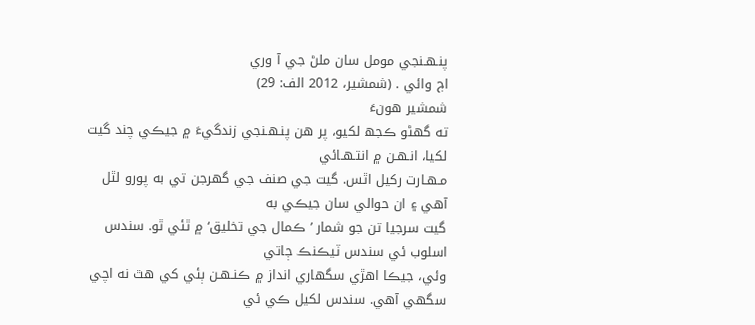پنـهـنجي مومل سان ملڻ جي آ وري
اڄ وائي . (شمشير، 2012 الف: 29)
شمشير هونءَ
ته گھڻو ڪجھ لکيو، پر هن پنـهـنجي زندگيءَ ۾ جيڪي چند گيت لکيا، انـهـن ۾ انتـهـائي
مـهـارت رکيل اٿس. گيت جي صنف جي گھرجن تي به پورو لٿل آهي ۽ ان حوالي سان جيڪي به
گيت سرجيا تن جو شمار ’ڪمال جي تخليق‘ ۾ ٿئي ٿو. سندس اسلوب ئي سندس ٽيڪنڪ ڄاتي
وئي، جيڪا اهڙي سگھاري انداز ۾ ڪنـهـن ٻئي کي هٿ نه اچي سگھي آهي. سندس لکيل ڪي ئي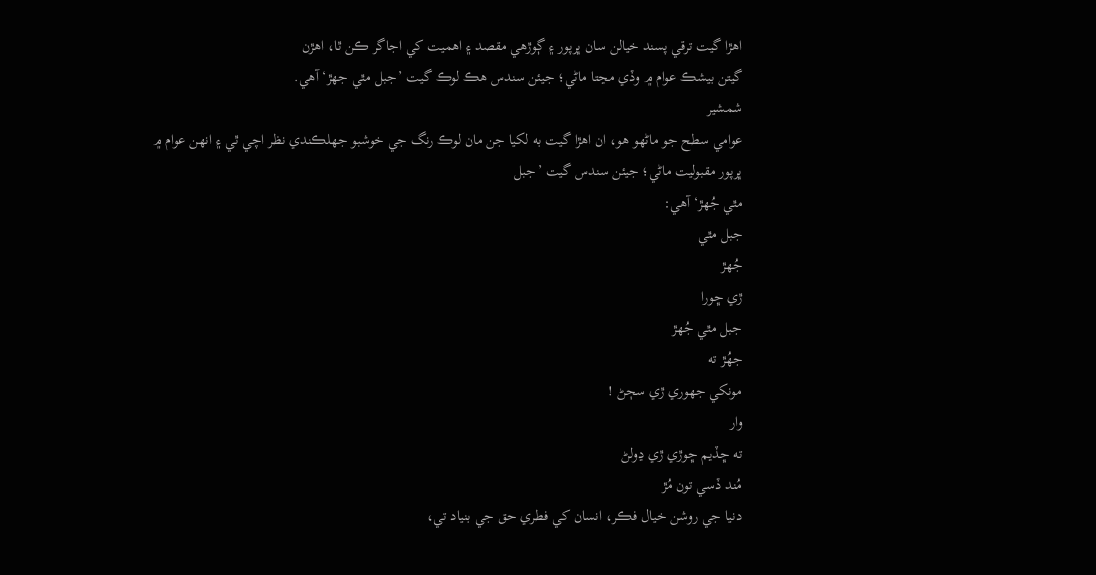اهڙا گيت ترقي پسند خيالن سان ڀرپور ۽ ڳوڙهي مقصد ۽ اهميت کي اجاگر ڪن ٿا، اهڙن
گيتن بيشڪ عوام ۾ وڏي مڃتا ماڻي؛ جيئن سندس هڪ لوڪ گيت ’جبل مٿي جھڙ‘ آهي.
شمشير
عوامي سطح جو ماڻهو هو، ان اهڙا گيت به لکيا جن مان لوڪ رنگ جي خوشبو جھلڪندي نظر اچي ٿي ۽ انهن عوام ۾
ڀرپور مقبوليت ماڻي؛ جيئن سندس گيت ’جبل
مٿي جُھڙ‘ آهي:
جبل مٿي
جُھڙ
ڙي ڇورا
جبل مٿي جُھڙ
جھُڙ ته
مونکي جھوري ڙي سڄڻ !
وار
ته ڇڏيم ڇوڙي ڙي ڍولڻ
مُند ڏسي تون مُڙ
دنيا جي روشن خيال فڪر، انسان کي فطري حق جي بنياد تي،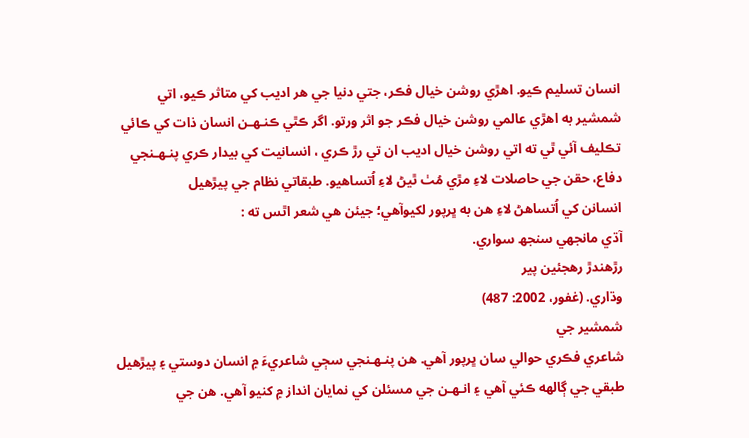انسان تسليم ڪيو. اهڙي روشن خيال فڪر، جتي دنيا جي هر اديب کي متاثر ڪيو، اتي
شمشير به اهڙي عالمي روشن خيال فڪر جو اثر ورتو. اگر ڪٿي ڪنـهـن انسان ذات کي ڪائي
تڪليف آئي ٿي ته اتي روشن خيال اديب ان تي رڙ ڪري ، انسانيت کي بيدار ڪري پنـهـنجي
دفاع، حقن جي حاصلات لاءِ مڙي مُٺ ٿيڻ لاءِ اُتساهيو. طبقاتي نظام جي پيڙهيل
انسانن کي اُتساهڻ لاءِ هن به ڀرپور لکيوآهي؛ جيئن هي شعر اٿس ته :
آڌي مانجھي سنجھ سواري.
رڙهندڙ رهجئين پير
وڌاري. (غفور، 2002: 487)
شمشير جي
شاعري فڪري حوالي سان ڀرپور آهي. هن پنـهـنجي سڄي شاعريءَ ۾ انسان دوستي ۽ پيڙهيل
طبقي جي ڳالهه ڪئي آهي ۽ انـهـن جي مسئلن کي نمايان انداز ۾ کنيو آهي. هن جي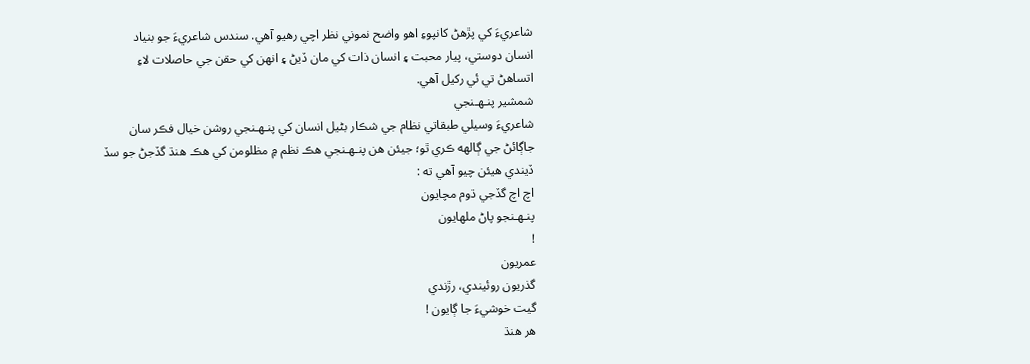شاعريءَ کي پڙهڻ کانپوءِ اهو واضح نموني نظر اچي رهيو آهي. سندس شاعريءَ جو بنياد
انسان دوستي، پيار محبت ۽ انسان ذات کي مان ڏيڻ ۽ انهن کي حقن جي حاصلات لاءِ
اتساهڻ تي ئي رکيل آهي.
شمشير پنـهـنجي
شاعريءَ وسيلي طبقاتي نظام جي شڪار بڻيل انسان کي پنـهـنجي روشن خيال فڪر سان
جاڳائڻ جي ڳالهه ڪري ٿو؛ جيئن هن پنـهـنجي هڪ نظم ۾ مظلومن کي هڪ هنڌ گڏجڻ جو سڏ
ڏيندي هيئن چيو آهي ته :
اچ اچ گڏجي ڌوم مچايون
پنـهـنجو پاڻ ملهايون
!
عمريون
گذريون روئيندي، رڙندي
گيت خوشيءَ جا ڳايون !
هر هنڌ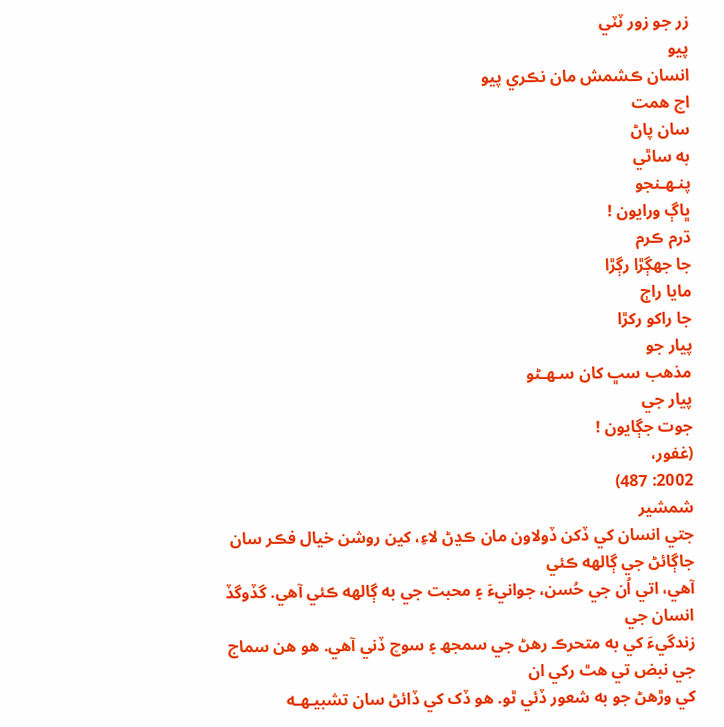زر جو زور ٽٽي
پيو
انسان ڪشمش مان نڪري پيو
اچ همت
سان پاڻ
به ساٿي
پنـهـنجو
ڀاڳ ورايون !
ڌرم ڪرم
جا جھڳڙا رڳڙا
مايا راڄ
جا راکو رکڙا
پيار جو
مذهب سڀ کان سـهـڻو
پيار جي
جوت جڳايون !
(غفور،
2002: 487)
شمشير
جتي انسان کي ڏکن ڏولاون مان ڪڍڻ لاءِ، کين روشن خيال فڪر سان جاڳائڻ جي ڳالهه ڪئي
آهي، اتي اُن جي حُسن، جوانيءَ ۽ محبت جي به ڳالهه ڪئي آهي. گڏوگڏ انسان جي
زندگيءَ کي به متحرڪ رهڻ جي سمجھ ۽ سوچ ڏني آهي. هو هن سماج جي نبض تي هٿ رکي ان
کي وڙهڻ جو به شعور ڏئي ٿو. هو ڏک کي ڏائڻ سان تشبيـهـه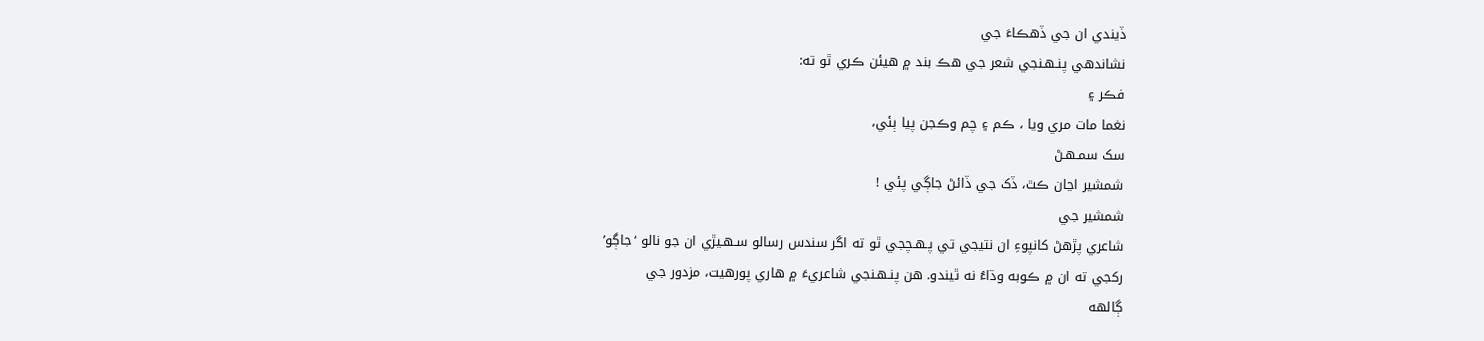ڏيندي ان جي ڏهڪاءَ جي
نشاندهي پنـهـنجي شعر جي هڪ بند ۾ هيئن ڪري ٿو ته:
فڪر ۽
نغما مات مري ويا ، ڪم ۽ چم وڪجن پيا ٻئي،
سک سمـهـڻ
شمشير اڃان ڪٿ، ڏک جي ڏائڻ جاڳي پئي !
شمشير جي
شاعري پڙهڻ کانپوءِ ان نتيجي تي پـهـچجي ٿو ته اگر سندس رسالو سـهـيڙي ان جو نالو ‘جاڳو’
رکجي ته ان ۾ ڪوبه وڌاءُ نه ٿيندو. هن پنـهـنجي شاعريءَ ۾ هاري پورهيت، مزدور جي
ڳالهه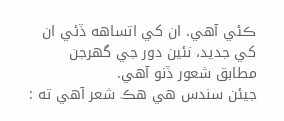ڪئي آهي. ان کي اتساهه ڏئي ان کي جديد، نئين دور جي گھرجن مطابق شعور ڏنو آهي.
جيئن سندس هي هڪ شعر آهي ته :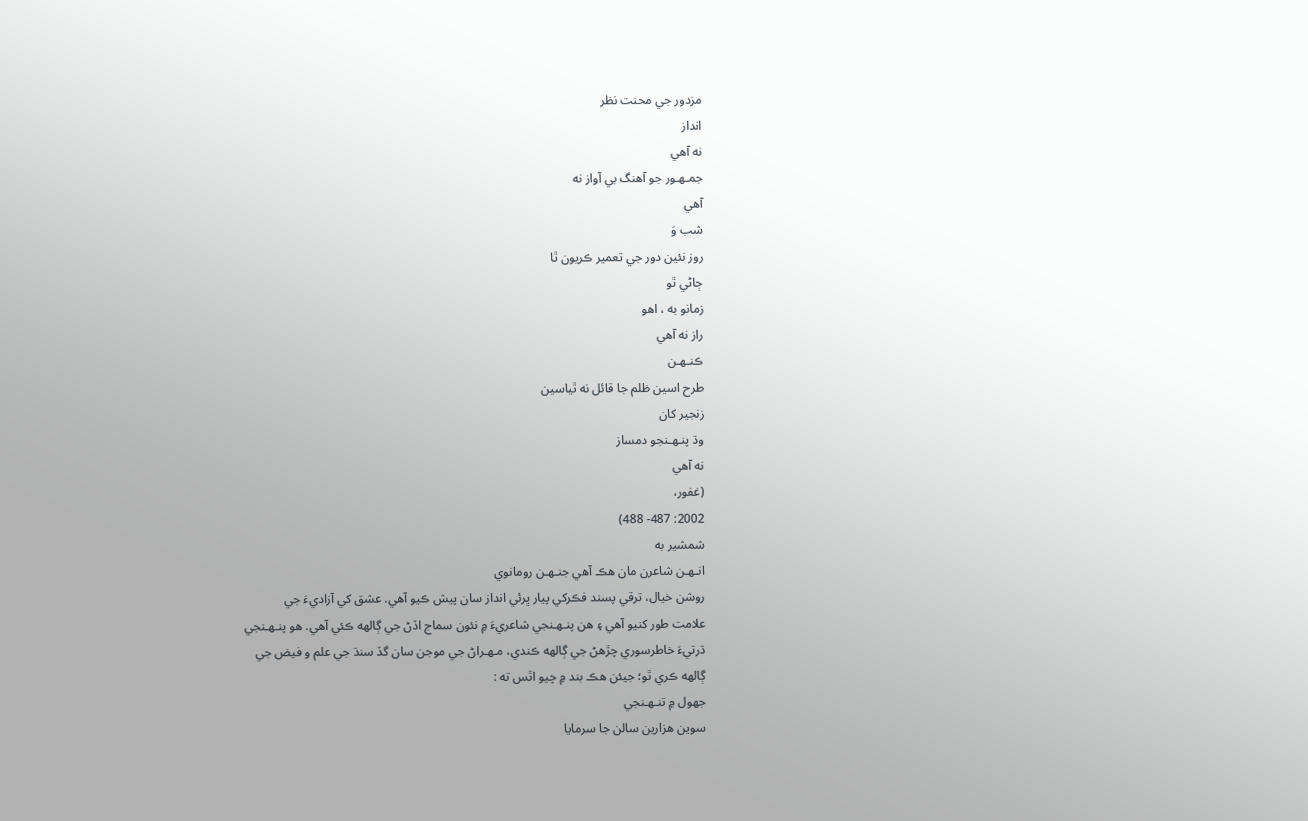مزدور جي محنت نظر
انداز
نه آهي
جمـهـور جو آهنگ بي آواز نه
آهي
شب وَ
روز نئين دور جي تعمير ڪريون ٿا
ڄاڻي ٿو
زمانو به ، اهو
راز نه آهي
ڪنـهـن
طرح اسين ظلم جا قائل نه ٿياسين
زنجير کان
وڌ پنـهـنجو دمساز
نه آهي
(غفور،
2002: 487- 488)
شمشير به
انـهـن شاعرن مان هڪ آهي جنـهـن رومانوي
روشن خيال، ترقي پسند فڪرکي پيار ڀرئي انداز سان پيش ڪيو آهي. عشق کي آزاديءَ جي
علامت طور کنيو آهي ۽ هن پنـهـنجي شاعريءَ ۾ نئون سماج اڏڻ جي ڳالهه ڪئي آهي. هو پنـهـنجي
ڌرتيءَ خاطرسوري چڙهڻ جي ڳالهه ڪندي، مـهـراڻ جي موجن سان گڏ سنڌ جي علم و فيض جي
ڳالهه ڪري ٿو؛ جيئن هڪ بند ۾ چيو اٿس ته :
جھول ۾ تنـهـنجي
سوين هزارين سالن جا سرمايا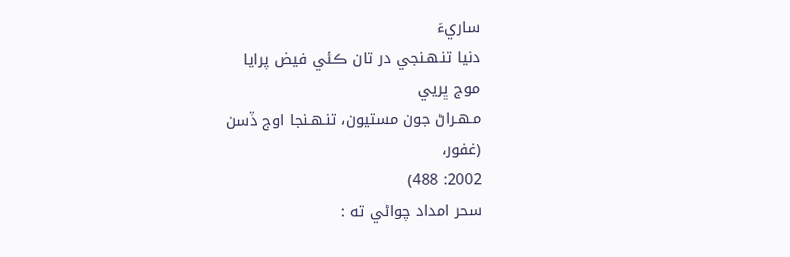ساريءَ
دنيا تنـهـنجي در تان ڪئي فيض پرايا
موج ڀريي
مـهـراڻ جون مستيون، تنـهـنجا اوج ڏسن
(غفور،
2002: 488)
سحر امداد چواڻي ته :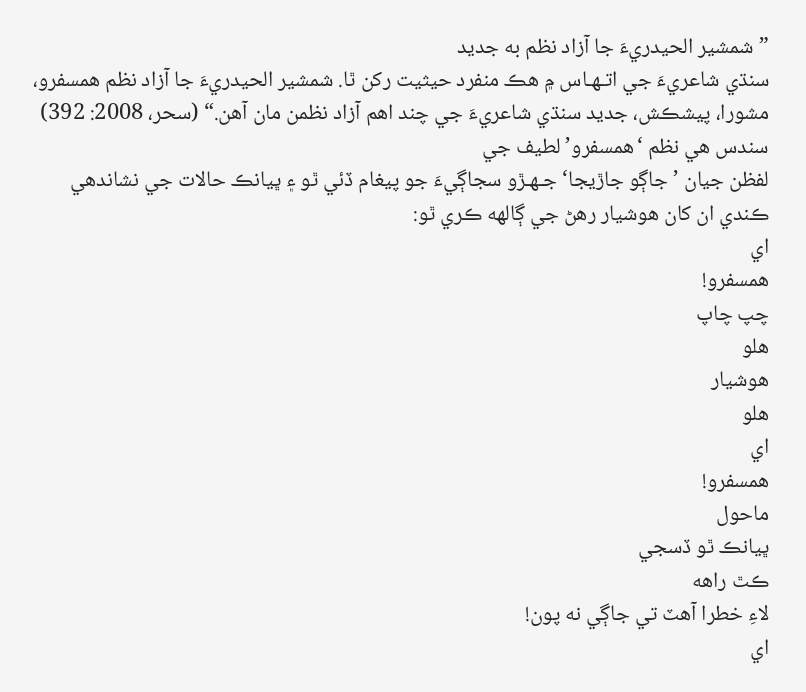”شمشير الحيدريءَ جا آزاد نظم به جديد
سنڌي شاعريءَ جي اتـهـاس ۾ هڪ منفرد حيثيت رکن ٿا. شمشير الحيدريءَ جا آزاد نظم همسفرو،
مشورا، پيشڪش، جديد سنڌي شاعريءَ جي چند اهم آزاد نظمن مان آهن.“ (سحر، 2008: 392)
سندس هي نظم ‘همسفرو’ لطيف جي
لفظن جيان ’جاڳو جاڙيجا‘ جـهـڙو سجاڳيءَ جو پيغام ڏئي ٿو ۽ ڀيانڪ حالات جي نشاندهي
ڪندي ان کان هوشيار رهڻ جي ڳالهه ڪري ٿو:
اي
همسفرو!
چپ چاپ
هلو
هوشيار
هلو
اي
همسفرو!
ماحول
ڀيانڪ ٿو ڏسجي
ڪٿ راهه
لاءِ خطرا آهٽ تي جاڳي نه پون!
اي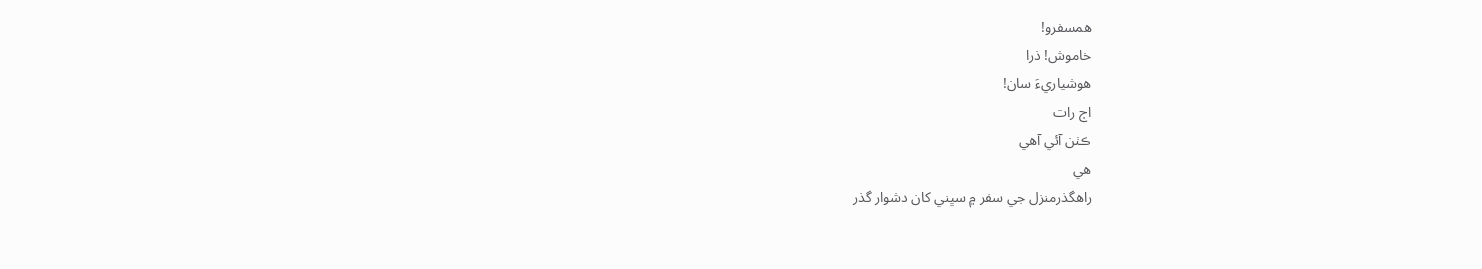همسفرو!
خاموش! ذرا
هوشياريءَ سان!
اڄ رات
ڪٺن آئي آهي
هي
راهگذرمنزل جي سفر ۾ سڀني کان دشوار گذر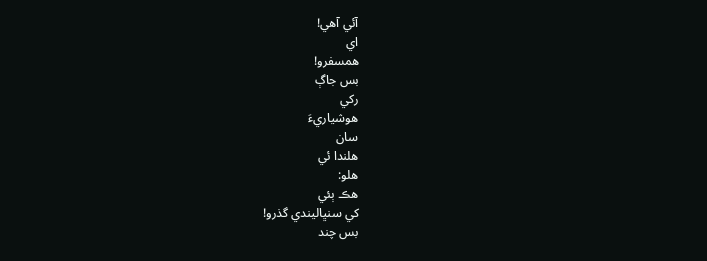آئي آهي!
اي
همسفرو!
بس جاڳ
رکي
هوشياريءَ
سان
هلندا ئي
هلو:
هڪ ٻئي
کي سنڀاليندي گذرو!
بس چند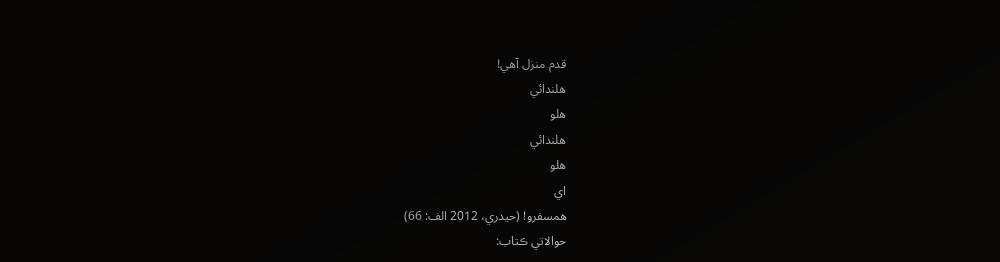قدم منزل آهي!
هلندائي
هلو
هلندائي
هلو
اي
همسفرو! (حيدري، 2012 الف: 66)
حوالاتي ڪتاب: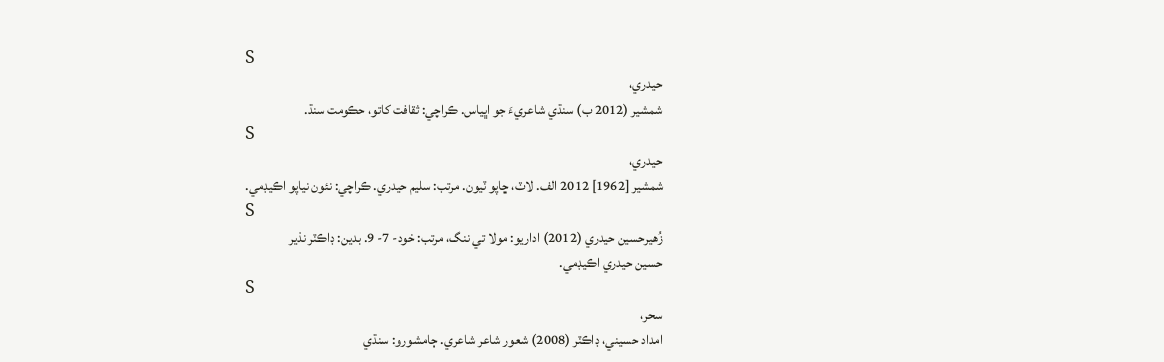S
حيدري،
شمشير (2012 ب) سنڌي شاعريءَ جو اڀياس. ڪراچي: ثقافت کاتو، حڪومت سنڌ.
S
حيدري،
شمشير [1962] 2012 الف. لاٽ، ڇاپو ٽيون. مرتب: سليم حيدري. ڪراچي: نئون نياپو اڪيڊمي.
S
زُهيرحسين حيدري (2012) اداريو: مولا تي ننگ، مرتب: خود- 7- 9. بدين: ڊاڪٽر نذير
حسين حيدري اڪيڊمي.
S
سحر،
امداد حسيني، ڊاڪٽر (2008) شعور شاعر شاعري. ڄامشورو: سنڌي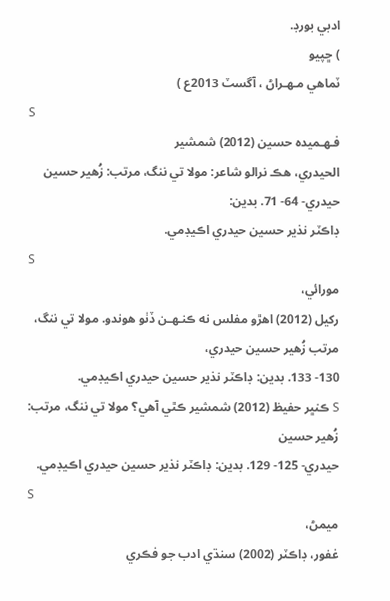ادبي بورڊ.
) ڇپيو
ٽماهي مـهـراڻ ، آگسٽ 2013ع )
S
فـهـميده حسين (2012) شمشير
الحيدري، هڪ نرالو شاعر: مولا تي ننگ، مرتب: زُهير حسين حيدري- 64- 71. بدين:
ڊاڪٽر نذير حسين حيدري اڪيڊمي.
S
مورائي،
رکيل (2012) اهڙو مفلس نه ڪنـهـن ڏٺو هوندو. مولا تي ننگ، مرتب زُهير حسين حيدري،
130- 133. بدين: ڊاڪٽر نذير حسين حيدري اڪيڊمي.
S ڪنڀر حفيظ (2012) شمشير ڪٿي آهي؟ مولا تي ننگ، مرتب: زُهير حسين
حيدري- 125- 129. بدين: ڊاڪٽر نذير حسين حيدري اڪيڊمي.
S
ميمڻ،
غفور، ڊاڪٽر (2002) سنڌي ادب جو فڪري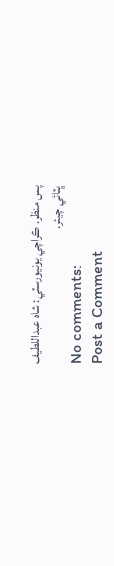پس منظر. ڪراچي يونيورسٽي: شاه عبداللطيف
ڀٽائي چيئر.
No comments:
Post a Comment